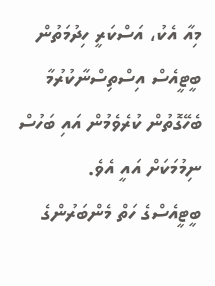މިއާ އެކު، އަސްކަރީ ހިދުމަތުން ބީޓީއެސް އިސްތިސްނާކުރުމާ ބެހޭގޮތުން ކުރެވެމުން އައި ބަހުސް ނިމުމަކަށް އައީ އެވެ.
ބީޓީއެސްގެ ހަތް މެންބަރުންގެ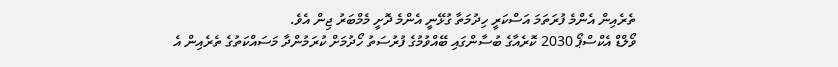ތެރެއިން އެންމެ ފުރަތަމަ އަސްކަރީ ހިދުމަތާ ގުޅޭނީ އެންމެ ދޮށީ މެމްބަރު ޖިން އެވެ.
ވޯލްޑް އެކްސްޕޯ 2030 ކޮރެއާގެ ބުސާންގައި ބޭއްވުމުގެ ފުރުސަތު ހޯދުމަށް ކުރަމުންދާ މަސައްކަތުގެ ތެރެއިން އެ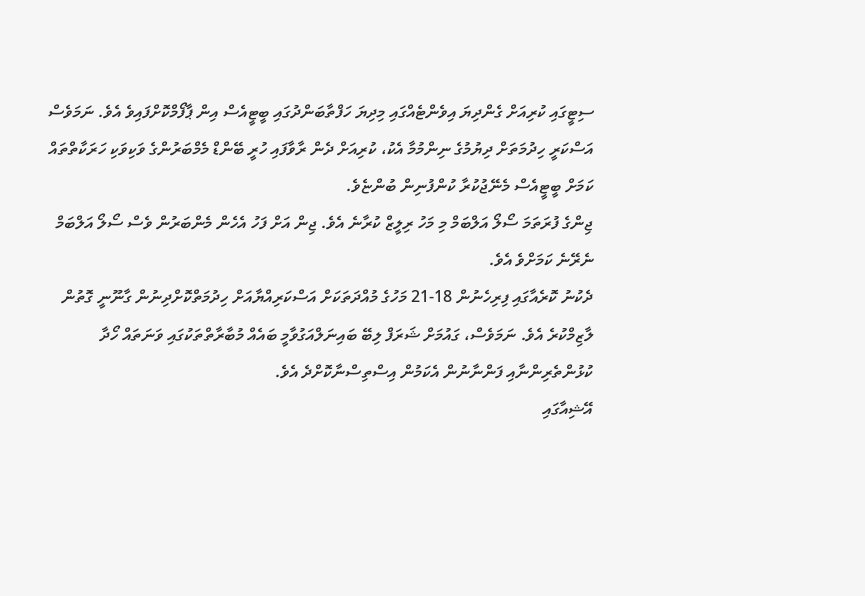ސިޓީގައި ކުރިއަށް ގެންދިޔަ އިވެންޓެއްގައި މިދިޔަ ހަފްތާބަންދުގައި ބީޓީއެސް އިން ޕާފޯމްކޮށްފައިވެ އެވެ. ނަމަވެސް އަސްކަރީ ހިދުމަތަށް ދިޔުމުގެ ނިންމުމާ އެކު، ކުރިއަށް ދެން ރާވާފައި ހުރީ ބޭންޑް މެމްބަރުންގެ ވަކިވަކި ހަރަކާތްތައް ކަމަށް ބީޓީއެސް މެނޭޖުކުރާ ކުންފުނިން ބުންޏެވެ.
ޖިންގެ ފުރަތަމަ ސޯލޯ އަލްބަމް މި މަހު ރިލީޒް ކުރާނެ އެވެ. ޖިން އަށް ފަހު އެހެން މެންބަރުން ވެސް ސޯލޯ އަލްބަމް ނެރޭނެ ކަމަށްވެ އެވެ.
ދެކުނު ކޮރެއާގައި ފިރިހެނުން 18-21 މަހުގެ މުއްދަތަކަށް އަސްކަރިއްޔާއަށް ހިދުމަތްކޮށްދިނުން ގާނޫނީ ގޮތުން ލާޒިމްކުރެ އެވެ. ނަމަވެސް، ގައުމަށް ޝަރަފް ލިބޭ ބައިނަލްއަގުވާމީ ބައެއް މުބާރާތްތަކުގައި ވަނަތައް ހޯދާ ކުޅުންތެރިންނާއި ފަންނާނުން އެކަމުން އިސްތިސްނާކޮށްދެ އެވެ.
އޭޝިއާގައި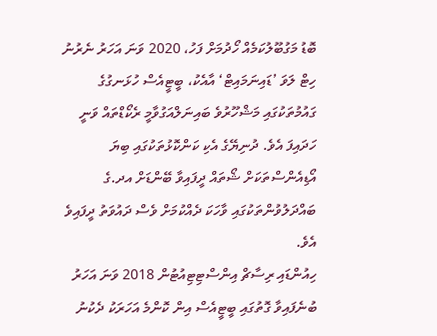ބޮޑު މަގުބޫލުކަމެއް ހޯދުމަށް ފަހު، 2020 ވަނަ އަހަރު ނެރުނު ހިޓް ލަވަ ’ޑައިނަމައިޓް‘ އާއެކު، ބީޓީއެސް ހުޅަނގުގެ ގައުމުތަކުގައި މަޝްހޫރުވެ ބައިނަލްއަގުވާމީ ރެކޯޑްތައް ވަނީ ހަދައިފަ އެވެ. ދުނިޔޭގެ އެކި ކަންކޮޅުތަކުގައި ބިޔަ އޯޑިއެންސްތަކަށް ޝޯތައް ދީފައިވާ ބޭންޑަށް އދ.ގެ ބައްދަލުވުންތަކުގައި ވާހަކަ ދެއްކުމަށް ވެސް ދައުވަތު ދީފައިވެ އެވެ.
ހިއުންޑައި ރިސާޗް އިންސްޓިޓިއުޓުން 2018 ވަނަ އަހަރު ބުނެފައިވާ ގޮތުގައި ބީޓީއެސް އިން ކޮންމެ އަހަރަކު ދެކުނު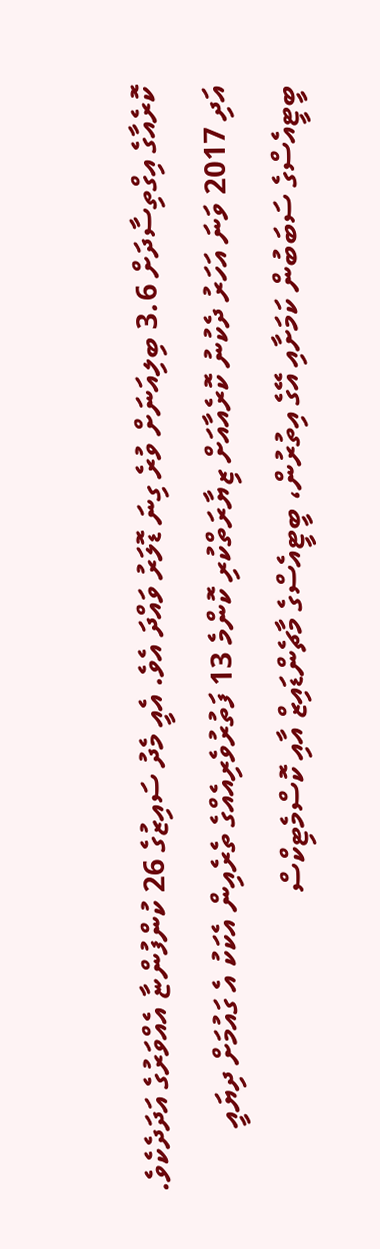ކޮރެއާގެ އިގްތިސާދަށް 3.6 ބިލިއަނަށް ވުރެ ގިނަ ޑޮލަރު ވައްދަ އެވެ. އެއީ މެދު ސައިޒުގެ 26 ކުންފުންޏާ އެއްވަރުގެ އަދަދެކެވެ. އަދި 2017 ވަނަ އަހަރު ދެކުނު ކޮރެއާއަށް ޒިޔާރަތްކުރި ކޮންމެ 13 ފަތުރުވެރިއެއްގެ ތެރެއިން އެކަކު އެ ގައުމަށް ދިޔައީ ބީޓީއެސްގެ ސަބަބުން ކަމަށާއި އޭގެ އިތުރުން، ބީޓީއެސްގެ މާޗެންޑައިޒް އާއި ކޮސްމެޓިކްސް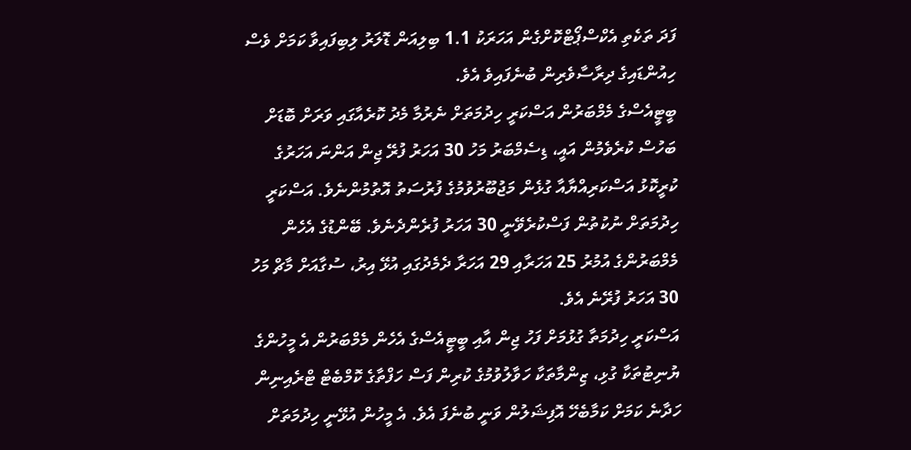ފަދަ ތަކެތި އެކްސްޕޯޓްކޮށްގެން އަހަރަކު 1.1 ބިލިއަން ޑޮލަރު ލިބިފައިވާ ކަމަށް ވެސް ހިއުންޑައިގެ ދިރާސާވެރިން ބުނެފައިވެ އެވެ.
ބީޓީއެސްގެ މެމްބަރުން އަސްކަރީ ހިދުމަތަށް ނެރުމާ މެދު ކޮރެއާގައި ވަރަށް ބޮޑަށް ބަހުސް ކުރެވެމުން އައީ، ޑިސެމްބަރު މަހު 30 އަހަރު ފުރޭ ޖިން އަންނަ އަހަރުގެ ކުރީކޮޅު އަސްކަރިއްޔާއާ ގުޅެން މަޖުބޫރުވުމުގެ ފުރުސަތު އޮތުމުންނެވެ. އަސްކަރީ ހިދުމަތަށް ނުކުތުން ފަސްކުރެވޭނީ 30 އަހަރު ފުރެންދެނެވެ. ބޭންޑުގެ އެހެން މެމްބަރުންގެ އުމުރު 25 އަހަރާއި 29 އަހަރާ ދެމެދުގައި އުޅޭ އިރު، ސުގާއަށް މާޗް މަހު 30 އަހަރު ފުރޭނެ އެވެ.
އަސްކަރީ ހިދުމަތާ ގުޅުމަށް ފަހު ޖިން އާއި ބީޓީއެސްގެ އެހެން މެމްބަރުން އެ މީހުންގެ ޔުނިޓުތަކާ ގުޅި، ޒިންމާތަކާ ހަވާލުވުމުގެ ކުރިން ފަސް ހަފްތާގެ ކޮމްބެޓް ޓްރެއިނިން ހަދާނެ ކަމަށް ކަމާބެހޭ އޮފިޝަލުން ވަނީ ބުނެފަ އެވެ. އެ މީހުން އުޅޭނީ ހިދުމަތަށް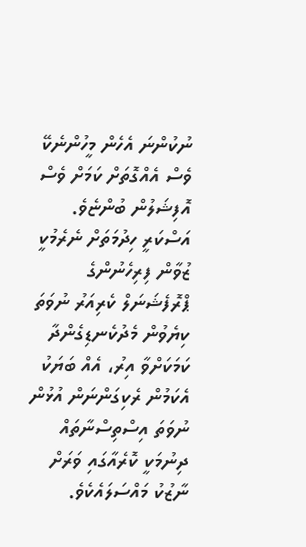ނުކުންނަ އެހެން މީހުންނެކޭ ވެސް އެއްގޮތަށް ކަމަށް ވެސް އޮފިޝަލުން ބުންޏެވެ.
އަސްކަރީ ހިދުމަތަށް ނެރެމުކީ ޒުވާން ފިރިހެނުންގެ ޕްރޮފެޝަނަލް ކެރިއަރު ނުވަތަ ކިޔެވުން މެދުކެނޑިގެންދާ ކަމަކަށްވާ އިރު، އެއް ބަޔަކު އެކަމުން ރެކިގަންނަން އުޅުން ނުވަތަ އިސްތިސްނާތައް ދިނުމަކީ ކޮރެއާގައި ވަރަށް ނާޒުކު މައްސަލައެކެވެ.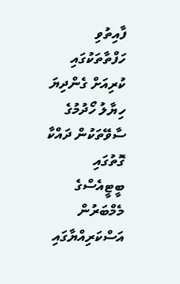ފާއިތުވި ހަފްތާތަކުގައި ކުރިއަށް ގެންދިޔަ ހިޔާލު ހޯދުމުގެ ސާވޭތަކުން ދައްކާ ގޮތުގައި ބީޓީއެސްގެ މެމްބަރުން އަސްކަރިއްޔާގައި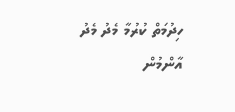ހިދުމަތް ކުރުމާ މެދު މެދު އާންމުން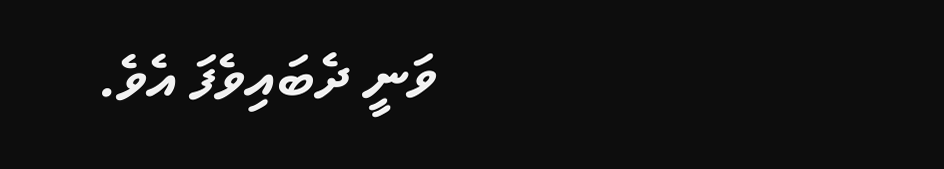ވަނީ ދެބައިވެފަ އެވެ.